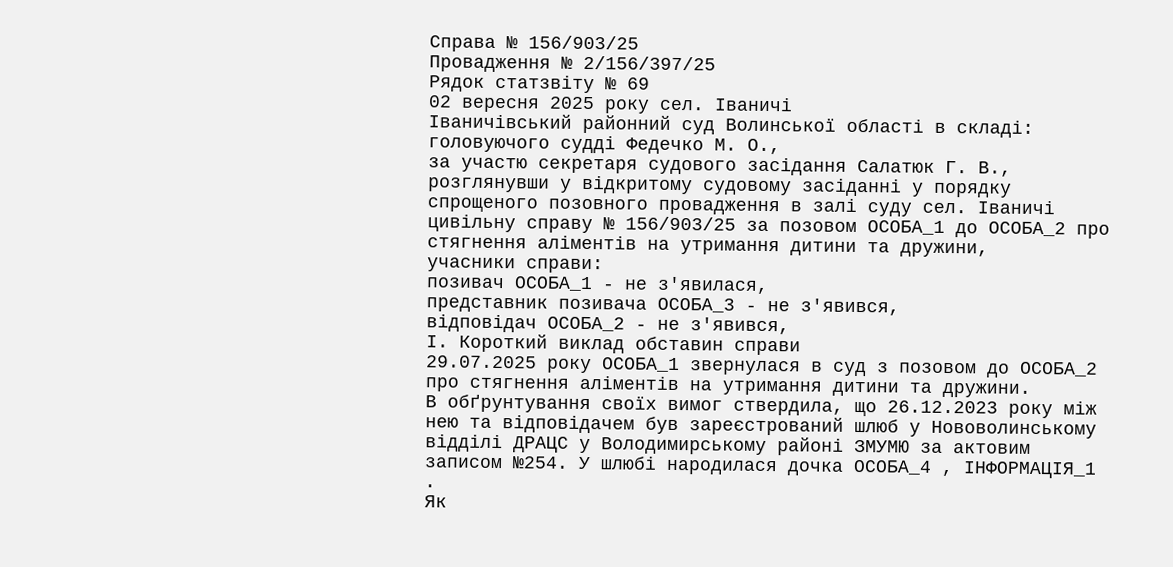Справа № 156/903/25
Провадження № 2/156/397/25
Рядок статзвіту № 69
02 вересня 2025 року сел. Іваничі
Іваничівський районний суд Волинської області в складі:
головуючого судді Федечко М. О.,
за участю секретаря судового засідання Салатюк Г. В.,
розглянувши у відкритому судовому засіданні у порядку спрощеного позовного провадження в залі суду сел. Іваничі цивільну справу № 156/903/25 за позовом ОСОБА_1 до ОСОБА_2 про стягнення аліментів на утримання дитини та дружини,
учасники справи:
позивач ОСОБА_1 - не з'явилася,
представник позивача ОСОБА_3 - не з'явився,
відповідач ОСОБА_2 - не з'явився,
І. Короткий виклад обставин справи
29.07.2025 року ОСОБА_1 звернулася в суд з позовом до ОСОБА_2 про стягнення аліментів на утримання дитини та дружини.
В обґрунтування своїх вимог ствердила, що 26.12.2023 року між нею та відповідачем був зареєстрований шлюб у Нововолинському відділі ДРАЦС у Володимирському районі ЗМУМЮ за актовим записом №254. У шлюбі народилася дочка ОСОБА_4 , ІНФОРМАЦІЯ_1 .
Як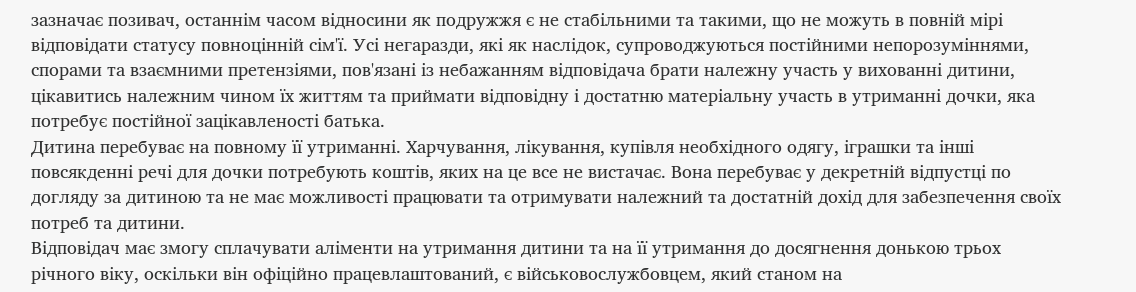зазначає позивач, останнім часом відносини як подружжя є не стабільними та такими, що не можуть в повній мірі відповідати статусу повноцінній сім'ї. Усі негаразди, які як наслідок, супроводжуються постійними непорозуміннями, спорами та взаємними претензіями, пов'язані із небажанням відповідача брати належну участь у вихованні дитини, цікавитись належним чином їх життям та приймати відповідну і достатню матеріальну участь в утриманні дочки, яка потребує постійної зацікавленості батька.
Дитина перебуває на повному її утриманні. Харчування, лікування, купівля необхідного одягу, іграшки та інші повсякденні речі для дочки потребують коштів, яких на це все не вистачає. Вона перебуває у декретній відпустці по догляду за дитиною та не має можливості працювати та отримувати належний та достатній дохід для забезпечення своїх потреб та дитини.
Відповідач має змогу сплачувати аліменти на утримання дитини та на її утримання до досягнення донькою трьох річного віку, оскільки він офіційно працевлаштований, є військовослужбовцем, який станом на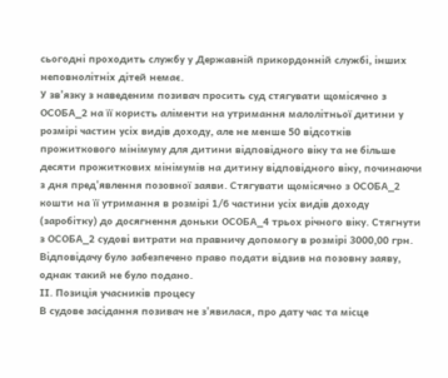сьогодні проходить службу у Державній прикордонній службі, інших неповнолітніх дітей немає.
У зв'язку з наведеним позивач просить суд стягувати щомісячно з ОСОБА_2 на її користь аліменти на утримання малолітньої дитини у розмірі частин усіх видів доходу, але не менше 50 відсотків прожиткового мінімуму для дитини відповідного віку та не більше десяти прожиткових мінімумів на дитину відповідного віку, починаючи з дня пред'явлення позовної заяви. Стягувати щомісячно з ОСОБА_2 кошти на її утримання в розмірі 1/6 частини усіх видів доходу (заробітку) до досягнення доньки ОСОБА_4 трьох річного віку. Стягнути з ОСОБА_2 судові витрати на правничу допомогу в розмірі 3000,00 грн.
Відповідачу було забезпечено право подати відзив на позовну заяву, однак такий не було подано.
ІІ. Позиція учасників процесу
В судове засідання позивач не з'явилася, про дату час та місце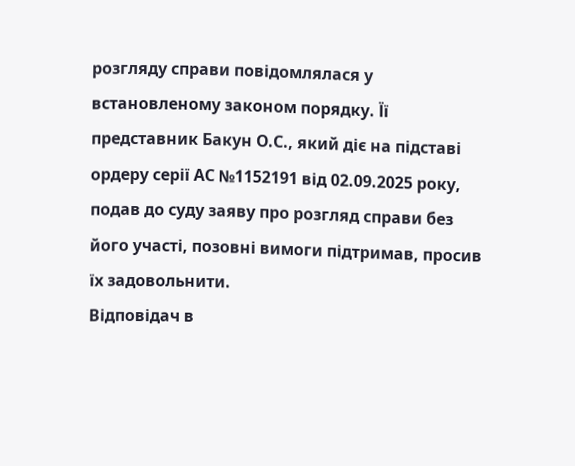розгляду справи повідомлялася у встановленому законом порядку. Її представник Бакун О.С., який діє на підставі ордеру серії АС №1152191 від 02.09.2025 року, подав до суду заяву про розгляд справи без його участі, позовні вимоги підтримав, просив їх задовольнити.
Відповідач в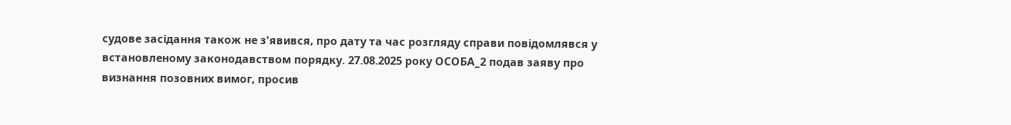судове засідання також не з'явився, про дату та час розгляду справи повідомлявся у встановленому законодавством порядку. 27.08.2025 року ОСОБА_2 подав заяву про визнання позовних вимог, просив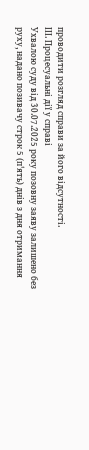проводити розгляд справи за його відсутності.
ІІІ. Процесуальні дії у справі
Ухвалою суду від 30.07.2025 року позовну заяву залишено без руху, надано позивачу строк 5 (п'ять) днів з дня отримання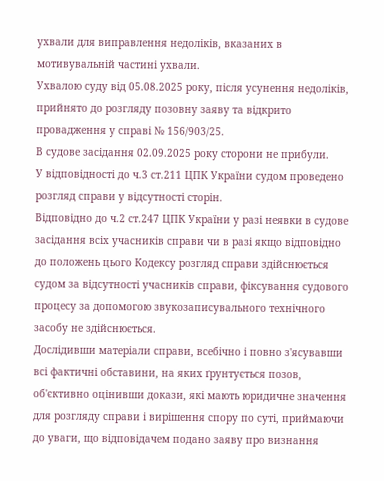ухвали для виправлення недоліків, вказаних в мотивувальній частині ухвали.
Ухвалою суду від 05.08.2025 року, після усунення недоліків, прийнято до розгляду позовну заяву та відкрито провадження у справі № 156/903/25.
В судове засідання 02.09.2025 року сторони не прибули.
У відповідності до ч.3 ст.211 ЦПК України судом проведено розгляд справи у відсутності сторін.
Відповідно до ч.2 ст.247 ЦПК України у разі неявки в судове засідання всіх учасників справи чи в разі якщо відповідно до положень цього Кодексу розгляд справи здійснюється судом за відсутності учасників справи, фіксування судового процесу за допомогою звукозаписувального технічного засобу не здійснюється.
Дослідивши матеріали справи, всебічно і повно з'ясувавши всі фактичні обставини, на яких ґрунтується позов, об'єктивно оцінивши докази, які мають юридичне значення для розгляду справи і вирішення спору по суті, приймаючи до уваги, що відповідачем подано заяву про визнання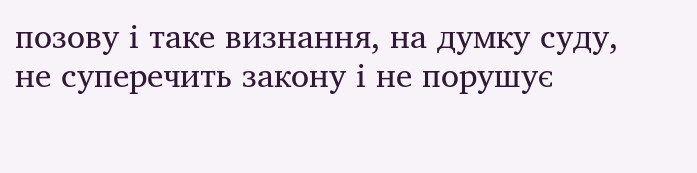позову і таке визнання, на думку суду, не суперечить закону і не порушує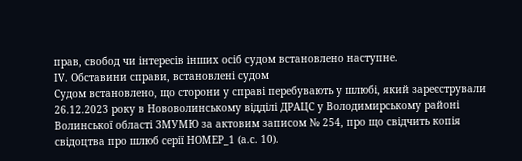прав, свобод чи інтересів інших осіб судом встановлено наступне.
ІV. Обставини справи, встановлені судом
Судом встановлено, що сторони у справі перебувають у шлюбі, який зареєстрували 26.12.2023 року в Нововолинському відділі ДРАЦС у Володимирському районі Волинської області ЗМУМЮ за актовим записом № 254, про що свідчить копія свідоцтва про шлюб серії НОМЕР_1 (а.с. 10).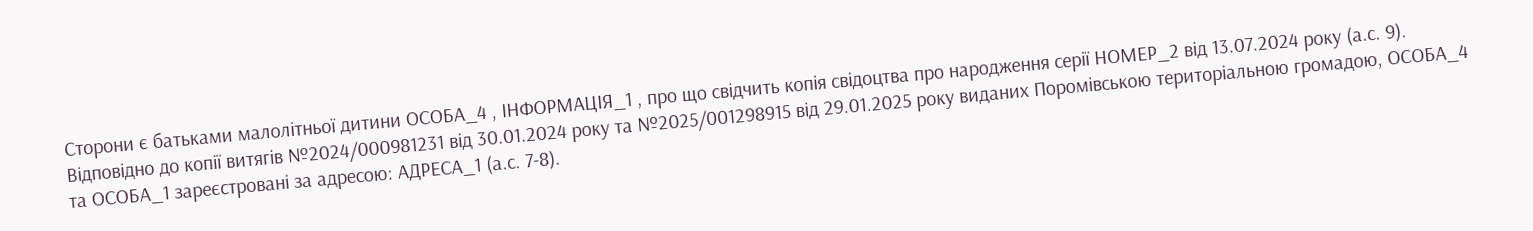Сторони є батьками малолітньої дитини ОСОБА_4 , ІНФОРМАЦІЯ_1 , про що свідчить копія свідоцтва про народження серії НОМЕР_2 від 13.07.2024 року (а.с. 9).
Відповідно до копії витягів №2024/000981231 від 30.01.2024 року та №2025/001298915 від 29.01.2025 року виданих Поромівською територіальною громадою, ОСОБА_4 та ОСОБА_1 зареєстровані за адресою: АДРЕСА_1 (а.с. 7-8).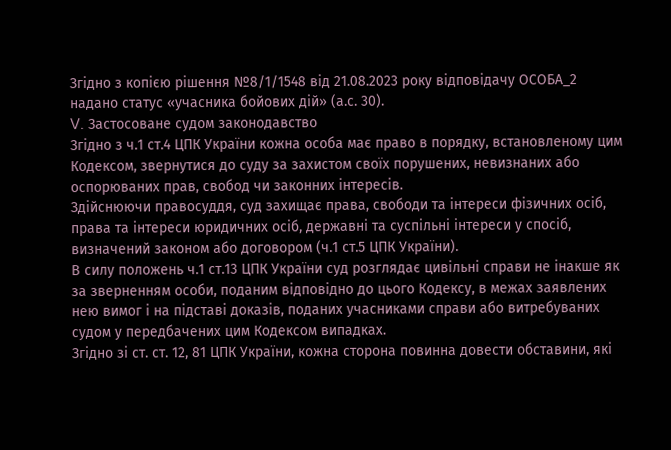Згідно з копією рішення №8/1/1548 від 21.08.2023 року відповідачу ОСОБА_2 надано статус «учасника бойових дій» (а.с. 30).
V. Застосоване судом законодавство
Згідно з ч.1 ст.4 ЦПК України кожна особа має право в порядку, встановленому цим Кодексом, звернутися до суду за захистом своїх порушених, невизнаних або оспорюваних прав, свобод чи законних інтересів.
Здійснюючи правосуддя, суд захищає права, свободи та інтереси фізичних осіб, права та інтереси юридичних осіб, державні та суспільні інтереси у спосіб, визначений законом або договором (ч.1 ст.5 ЦПК України).
В силу положень ч.1 ст.13 ЦПК України суд розглядає цивільні справи не інакше як за зверненням особи, поданим відповідно до цього Кодексу, в межах заявлених нею вимог і на підставі доказів, поданих учасниками справи або витребуваних судом у передбачених цим Кодексом випадках.
Згідно зі ст. ст. 12, 81 ЦПК України, кожна сторона повинна довести обставини, які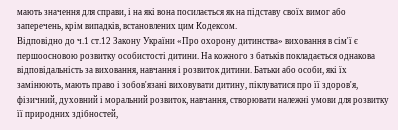мають значення для справи, і на які вона посилається як на підставу своїх вимог або заперечень, крім випадків, встановлених цим Кодексом.
Відповідно до ч.1 ст.12 Закону України «Про охорону дитинства» виховання в сім'ї є першоосновою розвитку особистості дитини. На кожного з батьків покладається однакова відповідальність за виховання, навчання і розвиток дитини. Батьки або особи, які їх замінюють, мають право і зобов'язані виховувати дитину, піклуватися про її здоров'я, фізичний, духовний і моральний розвиток, навчання, створювати належні умови для розвитку її природних здібностей,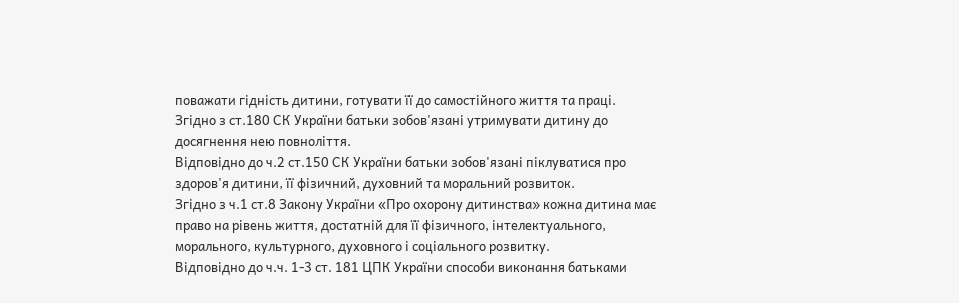поважати гідність дитини, готувати її до самостійного життя та праці.
Згідно з ст.180 СК України батьки зобов'язані утримувати дитину до досягнення нею повноліття.
Відповідно до ч.2 ст.150 СК України батьки зобов'язані піклуватися про здоров'я дитини, її фізичний, духовний та моральний розвиток.
Згідно з ч.1 ст.8 Закону України «Про охорону дитинства» кожна дитина має право на рівень життя, достатній для її фізичного, інтелектуального, морального, культурного, духовного і соціального розвитку.
Відповідно до ч.ч. 1-3 ст. 181 ЦПК України способи виконання батьками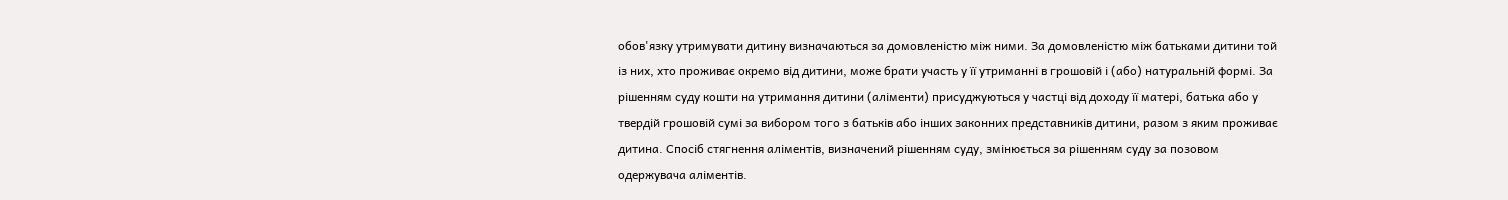обов'язку утримувати дитину визначаються за домовленістю між ними. За домовленістю між батьками дитини той із них, хто проживає окремо від дитини, може брати участь у її утриманні в грошовій і (або) натуральній формі. За рішенням суду кошти на утримання дитини (аліменти) присуджуються у частці від доходу її матері, батька або у твердій грошовій сумі за вибором того з батьків або інших законних представників дитини, разом з яким проживає дитина. Спосіб стягнення аліментів, визначений рішенням суду, змінюється за рішенням суду за позовом одержувача аліментів.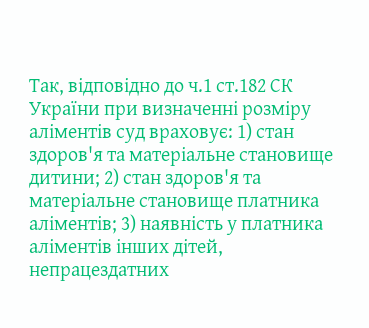Так, відповідно до ч.1 ст.182 СК України при визначенні розміру аліментів суд враховує: 1) стан здоров'я та матеріальне становище дитини; 2) стан здоров'я та матеріальне становище платника аліментів; 3) наявність у платника аліментів інших дітей, непрацездатних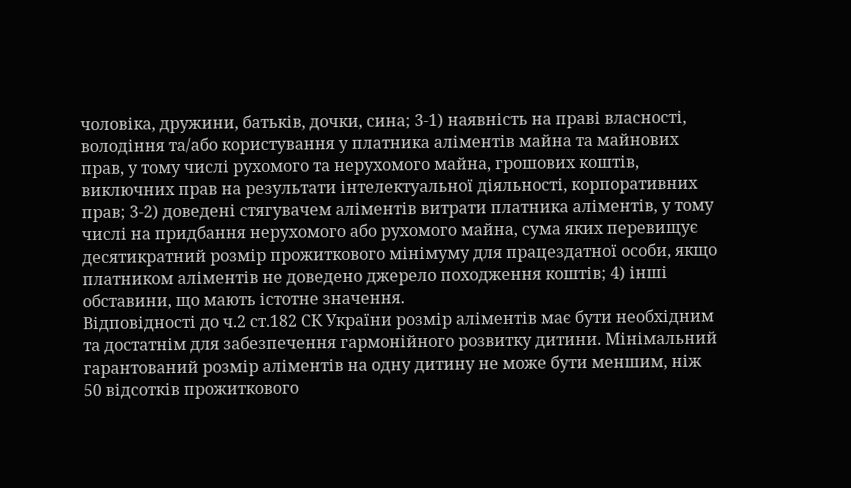чоловіка, дружини, батьків, дочки, сина; 3-1) наявність на праві власності, володіння та/або користування у платника аліментів майна та майнових прав, у тому числі рухомого та нерухомого майна, грошових коштів, виключних прав на результати інтелектуальної діяльності, корпоративних прав; 3-2) доведені стягувачем аліментів витрати платника аліментів, у тому числі на придбання нерухомого або рухомого майна, сума яких перевищує десятикратний розмір прожиткового мінімуму для працездатної особи, якщо платником аліментів не доведено джерело походження коштів; 4) інші обставини, що мають істотне значення.
Відповідності до ч.2 ст.182 СК України розмір аліментів має бути необхідним та достатнім для забезпечення гармонійного розвитку дитини. Мінімальний гарантований розмір аліментів на одну дитину не може бути меншим, ніж 50 відсотків прожиткового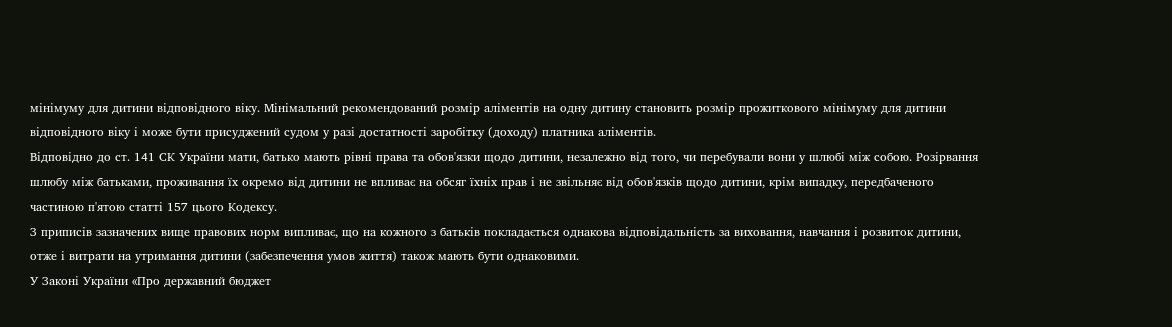мінімуму для дитини відповідного віку. Мінімальний рекомендований розмір аліментів на одну дитину становить розмір прожиткового мінімуму для дитини відповідного віку і може бути присуджений судом у разі достатності заробітку (доходу) платника аліментів.
Відповідно до ст. 141 СК України мати, батько мають рівні права та обов'язки щодо дитини, незалежно від того, чи перебували вони у шлюбі між собою. Розірвання шлюбу між батьками, проживання їх окремо від дитини не впливає на обсяг їхніх прав і не звільняє від обов'язків щодо дитини, крім випадку, передбаченого частиною п'ятою статті 157 цього Кодексу.
З приписів зазначених вище правових норм випливає, що на кожного з батьків покладається однакова відповідальність за виховання, навчання і розвиток дитини, отже і витрати на утримання дитини (забезпечення умов життя) також мають бути однаковими.
У Законі України «Про державний бюджет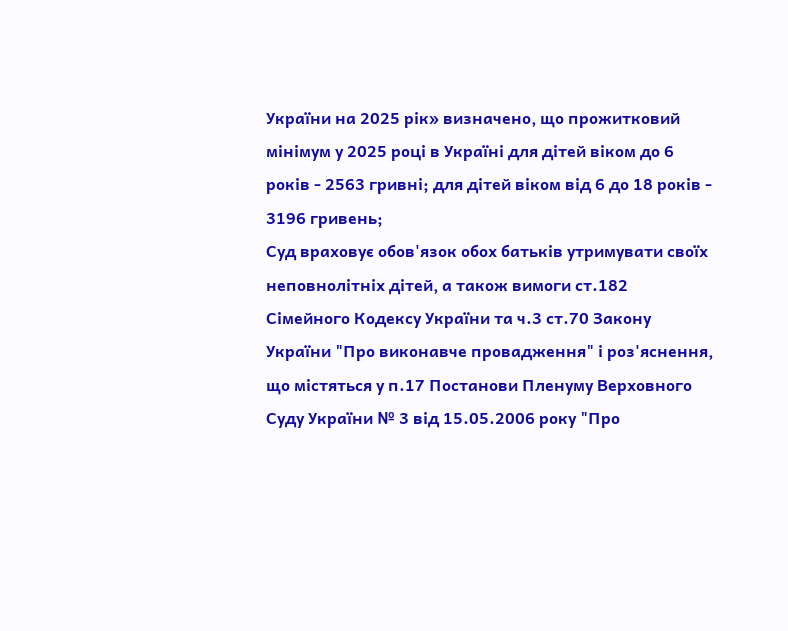України на 2025 рік» визначено, що прожитковий мінімум у 2025 році в Україні для дітей віком до 6 років - 2563 гривні; для дітей віком від 6 до 18 років - 3196 гривень;
Суд враховує обов'язок обох батьків утримувати своїх неповнолітніх дітей, а також вимоги ст.182 Сімейного Кодексу України та ч.3 ст.70 Закону України "Про виконавче провадження" і роз'яснення, що містяться у п.17 Постанови Пленуму Верховного Суду України № 3 від 15.05.2006 року "Про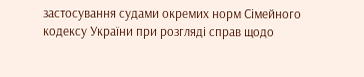застосування судами окремих норм Сімейного кодексу України при розгляді справ щодо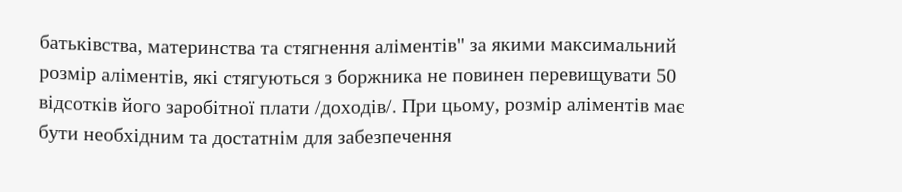батьківства, материнства та стягнення аліментів" за якими максимальний розмір аліментів, які стягуються з боржника не повинен перевищувати 50 відсотків його заробітної плати /доходів/. При цьому, розмір аліментів має бути необхідним та достатнім для забезпечення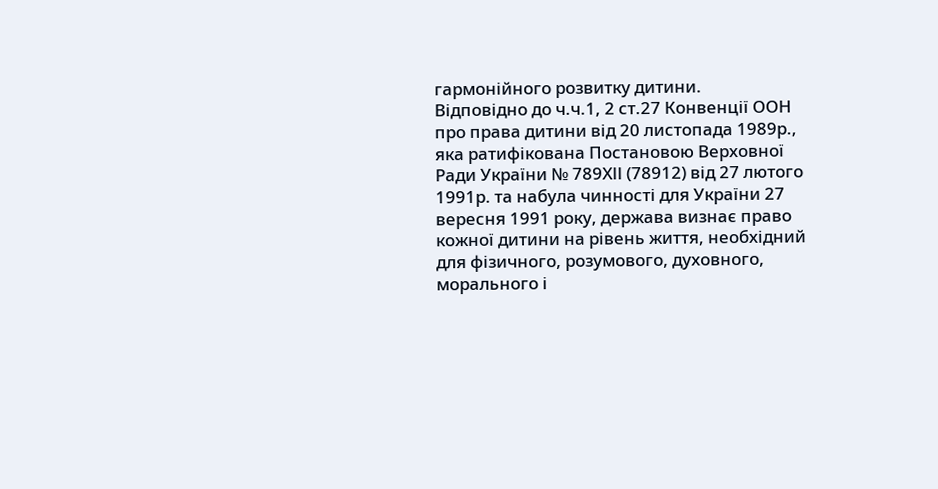гармонійного розвитку дитини.
Відповідно до ч.ч.1, 2 ст.27 Конвенції ООН про права дитини від 20 листопада 1989р., яка ратифікована Постановою Верховної Ради України № 789ХІІ (78912) від 27 лютого 1991р. та набула чинності для України 27 вересня 1991 року, держава визнає право кожної дитини на рівень життя, необхідний для фізичного, розумового, духовного, морального і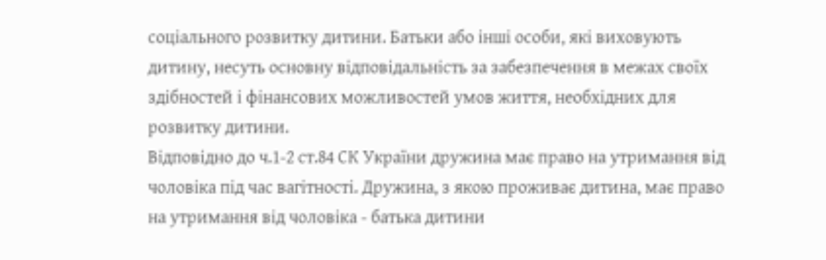соціального розвитку дитини. Батьки або інші особи, які виховують дитину, несуть основну відповідальність за забезпечення в межах своїх здібностей і фінансових можливостей умов життя, необхідних для розвитку дитини.
Відповідно до ч.1-2 ст.84 СК України дружина має право на утримання від чоловіка під час вагітності. Дружина, з якою проживає дитина, має право на утримання від чоловіка - батька дитини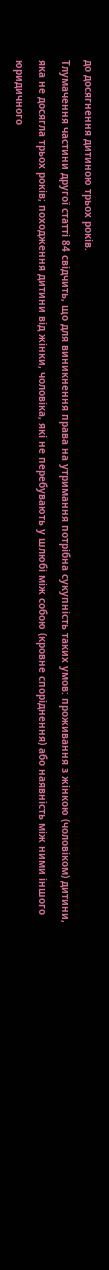до досягнення дитиною трьох років.
Тлумачення частини другої статті 84 свідчить, що для виникнення права на утримання потрібна сукупність таких умов: проживання з жінкою (чоловіком) дитини, яка не досягла трьох років; походження дитини від жінки, чоловіка, які не перебувають у шлюбі між собою (кровне споріднення) або наявність між ними іншого юридичного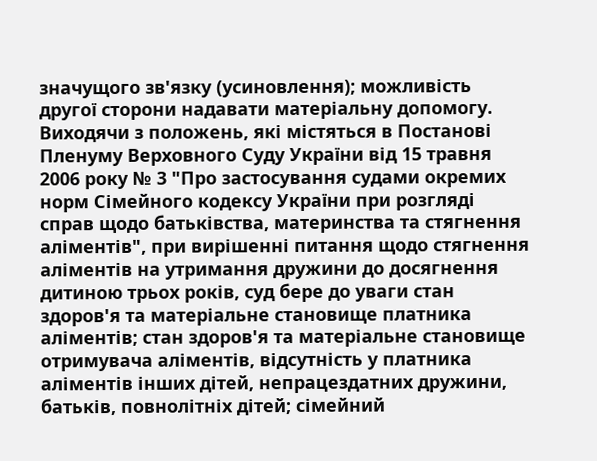значущого зв'язку (усиновлення); можливість другої сторони надавати матеріальну допомогу.
Виходячи з положень, які містяться в Постанові Пленуму Верховного Суду України від 15 травня 2006 року № 3 "Про застосування судами окремих норм Сімейного кодексу України при розгляді справ щодо батьківства, материнства та стягнення аліментів", при вирішенні питання щодо стягнення аліментів на утримання дружини до досягнення дитиною трьох років, суд бере до уваги стан здоров'я та матеріальне становище платника аліментів; стан здоров'я та матеріальне становище отримувача аліментів, відсутність у платника аліментів інших дітей, непрацездатних дружини, батьків, повнолітніх дітей; сімейний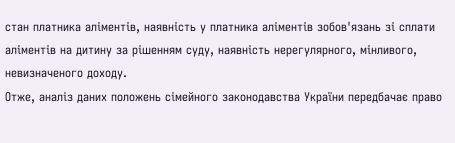стан платника аліментів, наявність у платника аліментів зобов'язань зі сплати аліментів на дитину за рішенням суду, наявність нерегулярного, мінливого, невизначеного доходу.
Отже, аналіз даних положень сімейного законодавства України передбачає право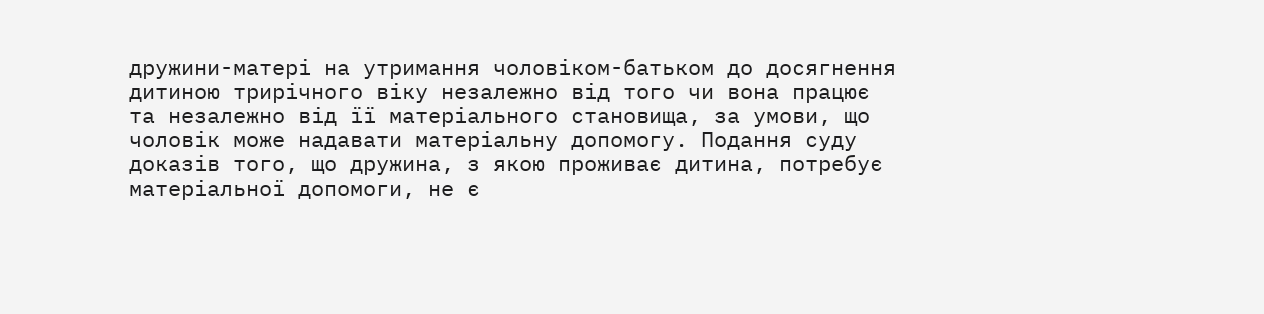дружини-матері на утримання чоловіком-батьком до досягнення дитиною трирічного віку незалежно від того чи вона працює та незалежно від її матеріального становища, за умови, що чоловік може надавати матеріальну допомогу. Подання суду доказів того, що дружина, з якою проживає дитина, потребує матеріальної допомоги, не є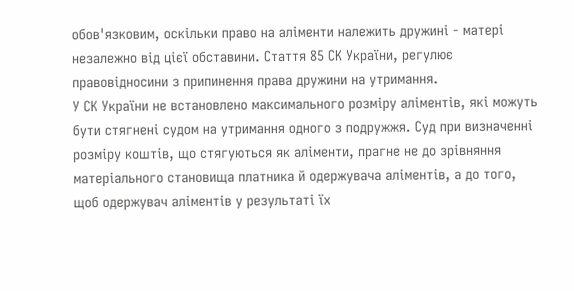обов'язковим, оскільки право на аліменти належить дружині - матері незалежно від цієї обставини. Стаття 85 СК України, регулює правовідносини з припинення права дружини на утримання.
У СК України не встановлено максимального розміру аліментів, які можуть бути стягнені судом на утримання одного з подружжя. Суд при визначенні розміру коштів, що стягуються як аліменти, прагне не до зрівняння матеріального становища платника й одержувача аліментів, а до того, щоб одержувач аліментів у результаті їх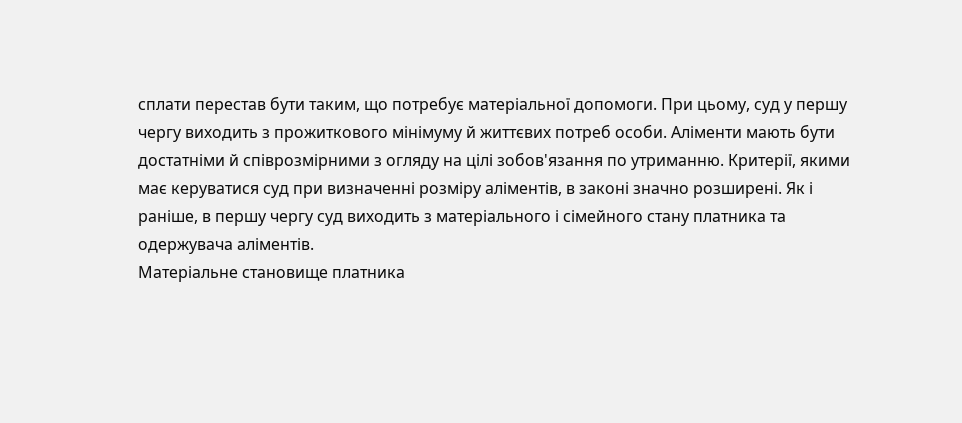сплати перестав бути таким, що потребує матеріальної допомоги. При цьому, суд у першу чергу виходить з прожиткового мінімуму й життєвих потреб особи. Аліменти мають бути достатніми й співрозмірними з огляду на цілі зобов'язання по утриманню. Критерії, якими має керуватися суд при визначенні розміру аліментів, в законі значно розширені. Як і раніше, в першу чергу суд виходить з матеріального і сімейного стану платника та одержувача аліментів.
Матеріальне становище платника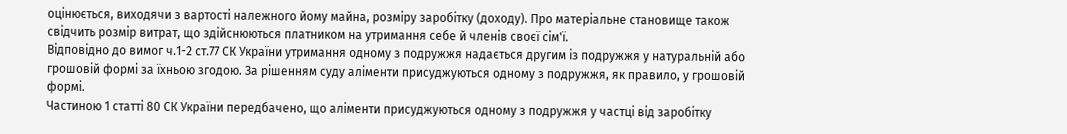оцінюється, виходячи з вартості належного йому майна, розміру заробітку (доходу). Про матеріальне становище також свідчить розмір витрат, що здійснюються платником на утримання себе й членів своєї сім'ї.
Відповідно до вимог ч.1-2 ст.77 СК України утримання одному з подружжя надається другим із подружжя у натуральній або грошовій формі за їхньою згодою. За рішенням суду аліменти присуджуються одному з подружжя, як правило, у грошовій формі.
Частиною 1 статті 80 СК України передбачено, що аліменти присуджуються одному з подружжя у частці від заробітку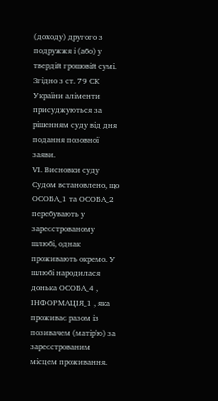(доходу) другого з подружжя і (або) у твердій грошовій сумі.
Згідно з ст. 79 СК України аліменти присуджуються за рішенням суду від дня подання позовної заяви.
VІ. Висновки суду
Судом встановлено, що ОСОБА_1 та ОСОБА_2 перебувають у зареєстрованому шлюбі, однак проживають окремо. У шлюбі народилася донька ОСОБА_4 , ІНФОРМАЦІЯ_1 , яка проживає разом із позивачем (матір'ю) за зареєстрованим місцем проживання.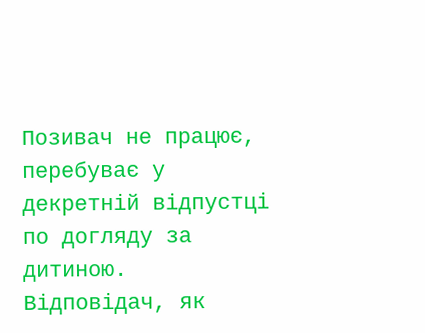Позивач не працює, перебуває у декретній відпустці по догляду за дитиною.
Відповідач, як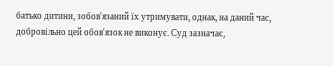батько дитини, зобов'язаний їх утримувати, однак, на даний час, добровільно цей обов'язок не виконує. Суд зазначає,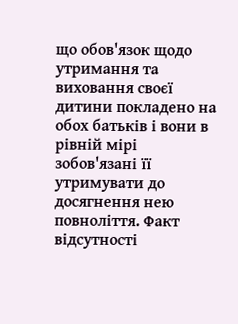що обов'язок щодо утримання та виховання своєї дитини покладено на обох батьків і вони в рівній мірі зобов'язані її утримувати до досягнення нею повноліття. Факт відсутності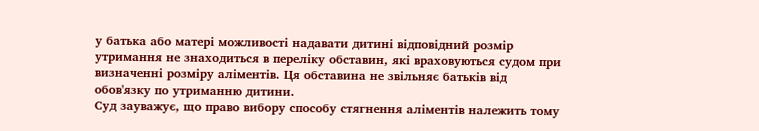у батька або матері можливості надавати дитині відповідний розмір утримання не знаходиться в переліку обставин, які враховуються судом при визначенні розміру аліментів. Ця обставина не звільняє батьків від обов'язку по утриманню дитини.
Суд зауважує, що право вибору способу стягнення аліментів належить тому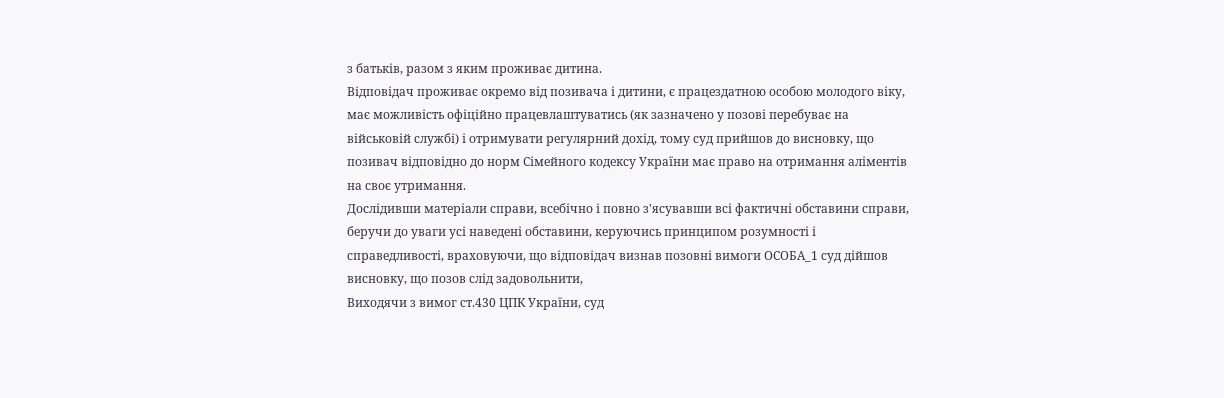з батьків, разом з яким проживає дитина.
Відповідач проживає окремо від позивача і дитини, є працездатною особою молодого віку, має можливість офіційно працевлаштуватись (як зазначено у позові перебуває на військовій службі) і отримувати регулярний дохід, тому суд прийшов до висновку, що позивач відповідно до норм Сімейного кодексу України має право на отримання аліментів на своє утримання.
Дослідивши матеріали справи, всебічно і повно з'ясувавши всі фактичні обставини справи, беручи до уваги усі наведені обставини, керуючись принципом розумності і справедливості, враховуючи, що відповідач визнав позовні вимоги ОСОБА_1 суд дійшов висновку, що позов слід задовольнити,
Виходячи з вимог ст.430 ЦПК України, суд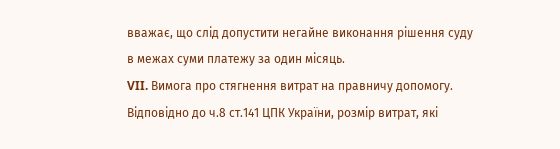вважає, що слід допустити негайне виконання рішення суду в межах суми платежу за один місяць.
VII. Вимога про стягнення витрат на правничу допомогу.
Відповідно до ч.8 ст.141 ЦПК України, розмір витрат, які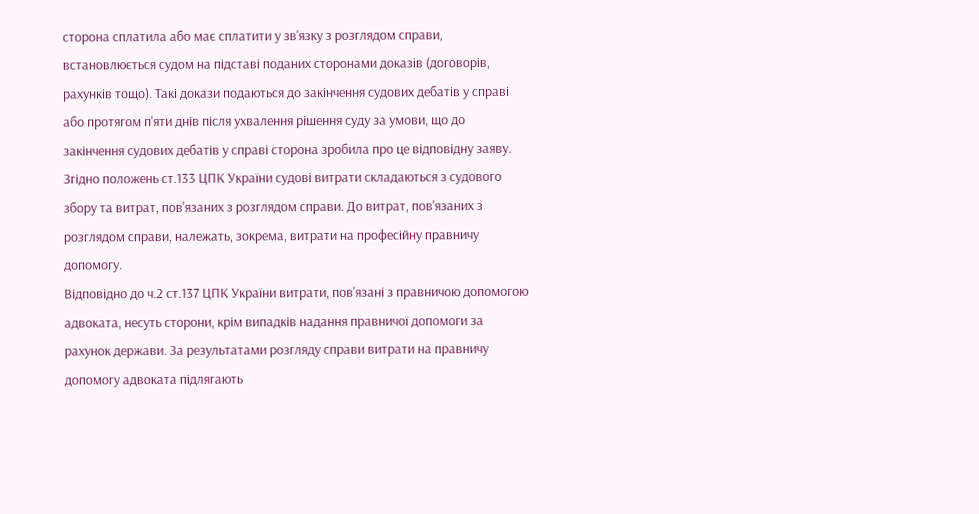сторона сплатила або має сплатити у зв'язку з розглядом справи, встановлюється судом на підставі поданих сторонами доказів (договорів, рахунків тощо). Такі докази подаються до закінчення судових дебатів у справі або протягом п'яти днів після ухвалення рішення суду за умови, що до закінчення судових дебатів у справі сторона зробила про це відповідну заяву.
Згідно положень ст.133 ЦПК України судові витрати складаються з судового збору та витрат, пов'язаних з розглядом справи. До витрат, пов'язаних з розглядом справи, належать, зокрема, витрати на професійну правничу допомогу.
Відповідно до ч.2 ст.137 ЦПК України витрати, пов'язані з правничою допомогою адвоката, несуть сторони, крім випадків надання правничої допомоги за рахунок держави. За результатами розгляду справи витрати на правничу допомогу адвоката підлягають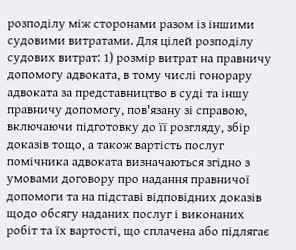розподілу між сторонами разом із іншими судовими витратами. Для цілей розподілу судових витрат: 1) розмір витрат на правничу допомогу адвоката, в тому числі гонорару адвоката за представництво в суді та іншу правничу допомогу, пов'язану зі справою, включаючи підготовку до її розгляду, збір доказів тощо, а також вартість послуг помічника адвоката визначаються згідно з умовами договору про надання правничої допомоги та на підставі відповідних доказів щодо обсягу наданих послуг і виконаних робіт та їх вартості, що сплачена або підлягає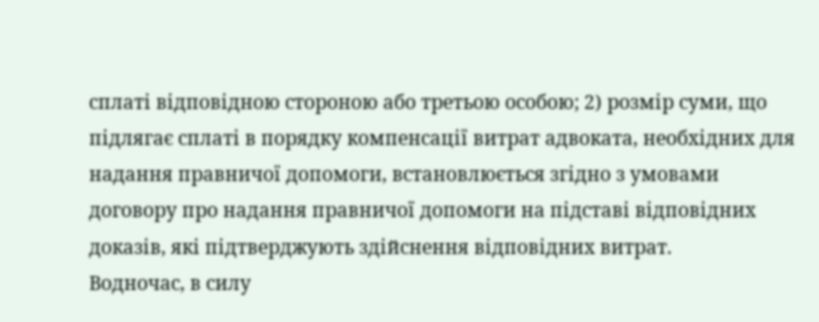сплаті відповідною стороною або третьою особою; 2) розмір суми, що підлягає сплаті в порядку компенсації витрат адвоката, необхідних для надання правничої допомоги, встановлюється згідно з умовами договору про надання правничої допомоги на підставі відповідних доказів, які підтверджують здійснення відповідних витрат.
Водночас, в силу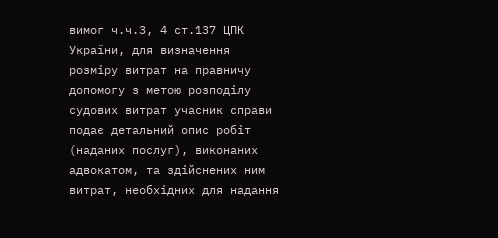вимог ч.ч.3, 4 ст.137 ЦПК України, для визначення розміру витрат на правничу допомогу з метою розподілу судових витрат учасник справи подає детальний опис робіт (наданих послуг), виконаних адвокатом, та здійснених ним витрат, необхідних для надання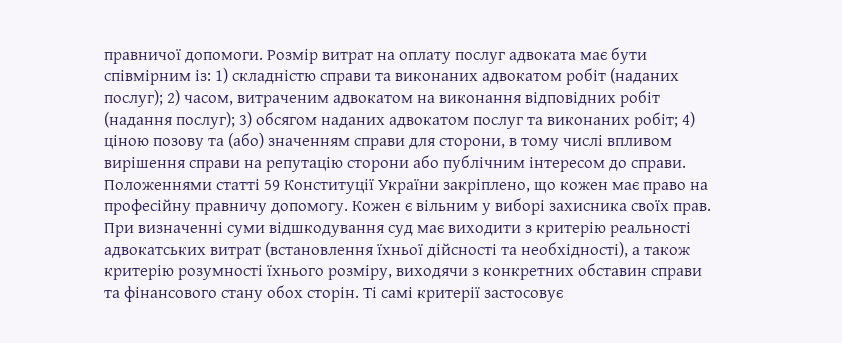правничої допомоги. Розмір витрат на оплату послуг адвоката має бути співмірним із: 1) складністю справи та виконаних адвокатом робіт (наданих послуг); 2) часом, витраченим адвокатом на виконання відповідних робіт (надання послуг); 3) обсягом наданих адвокатом послуг та виконаних робіт; 4) ціною позову та (або) значенням справи для сторони, в тому числі впливом вирішення справи на репутацію сторони або публічним інтересом до справи.
Положеннями статті 59 Конституції України закріплено, що кожен має право на професійну правничу допомогу. Кожен є вільним у виборі захисника своїх прав.
При визначенні суми відшкодування суд має виходити з критерію реальності адвокатських витрат (встановлення їхньої дійсності та необхідності), а також критерію розумності їхнього розміру, виходячи з конкретних обставин справи та фінансового стану обох сторін. Ті самі критерії застосовує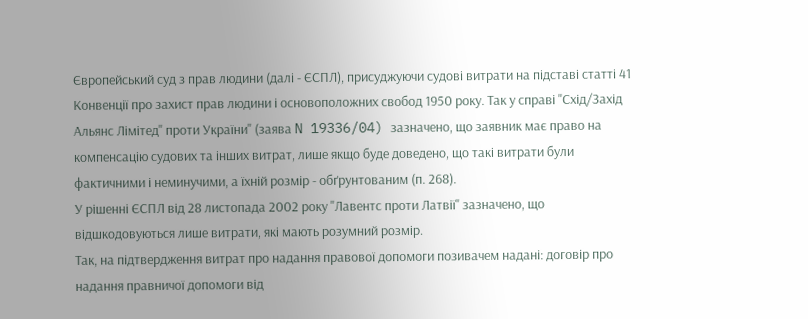Європейський суд з прав людини (далі - ЄСПЛ), присуджуючи судові витрати на підставі статті 41 Конвенції про захист прав людини і основоположних свобод 1950 року. Так у справі "Схід/Захід Альянс Лімітед" проти України" (заява N 19336/04) зазначено, що заявник має право на компенсацію судових та інших витрат, лише якщо буде доведено, що такі витрати були фактичними і неминучими, а їхній розмір - обґрунтованим (п. 268).
У рішенні ЄСПЛ від 28 листопада 2002 року "Лавентс проти Латвії" зазначено, що відшкодовуються лише витрати, які мають розумний розмір.
Так, на підтвердження витрат про надання правової допомоги позивачем надані: договір про надання правничої допомоги від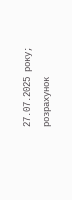27.07.2025 року; розрахунок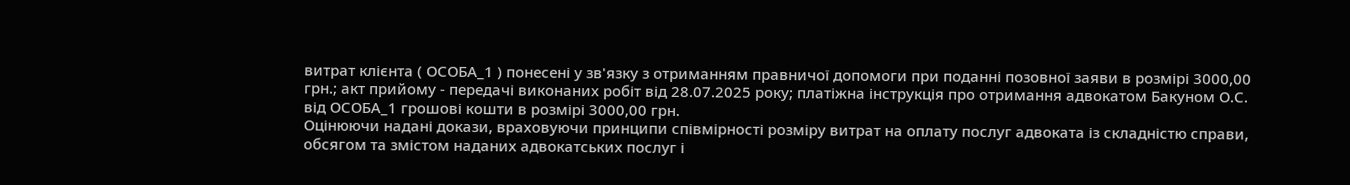витрат клієнта ( ОСОБА_1 ) понесені у зв'язку з отриманням правничої допомоги при поданні позовної заяви в розмірі 3000,00 грн.; акт прийому - передачі виконаних робіт від 28.07.2025 року; платіжна інструкція про отримання адвокатом Бакуном О.С. від ОСОБА_1 грошові кошти в розмірі 3000,00 грн.
Оцінюючи надані докази, враховуючи принципи співмірності розміру витрат на оплату послуг адвоката із складністю справи, обсягом та змістом наданих адвокатських послуг і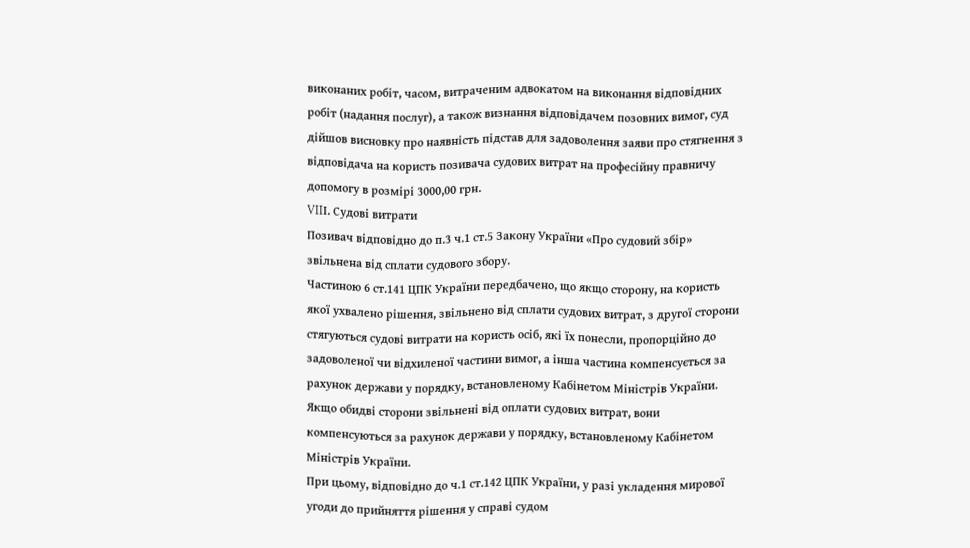виконаних робіт, часом, витраченим адвокатом на виконання відповідних робіт (надання послуг), а також визнання відповідачем позовних вимог, суд дійшов висновку про наявність підстав для задоволення заяви про стягнення з відповідача на користь позивача судових витрат на професійну правничу допомогу в розмірі 3000,00 грн.
VIIІ. Судові витрати
Позивач відповідно до п.3 ч.1 ст.5 Закону України «Про судовий збір» звільнена від сплати судового збору.
Частиною 6 ст.141 ЦПК України передбачено, що якщо сторону, на користь якої ухвалено рішення, звільнено від сплати судових витрат, з другої сторони стягуються судові витрати на користь осіб, які їх понесли, пропорційно до задоволеної чи відхиленої частини вимог, а інша частина компенсується за рахунок держави у порядку, встановленому Кабінетом Міністрів України. Якщо обидві сторони звільнені від оплати судових витрат, вони компенсуються за рахунок держави у порядку, встановленому Кабінетом Міністрів України.
При цьому, відповідно до ч.1 ст.142 ЦПК України, у разі укладення мирової угоди до прийняття рішення у справі судом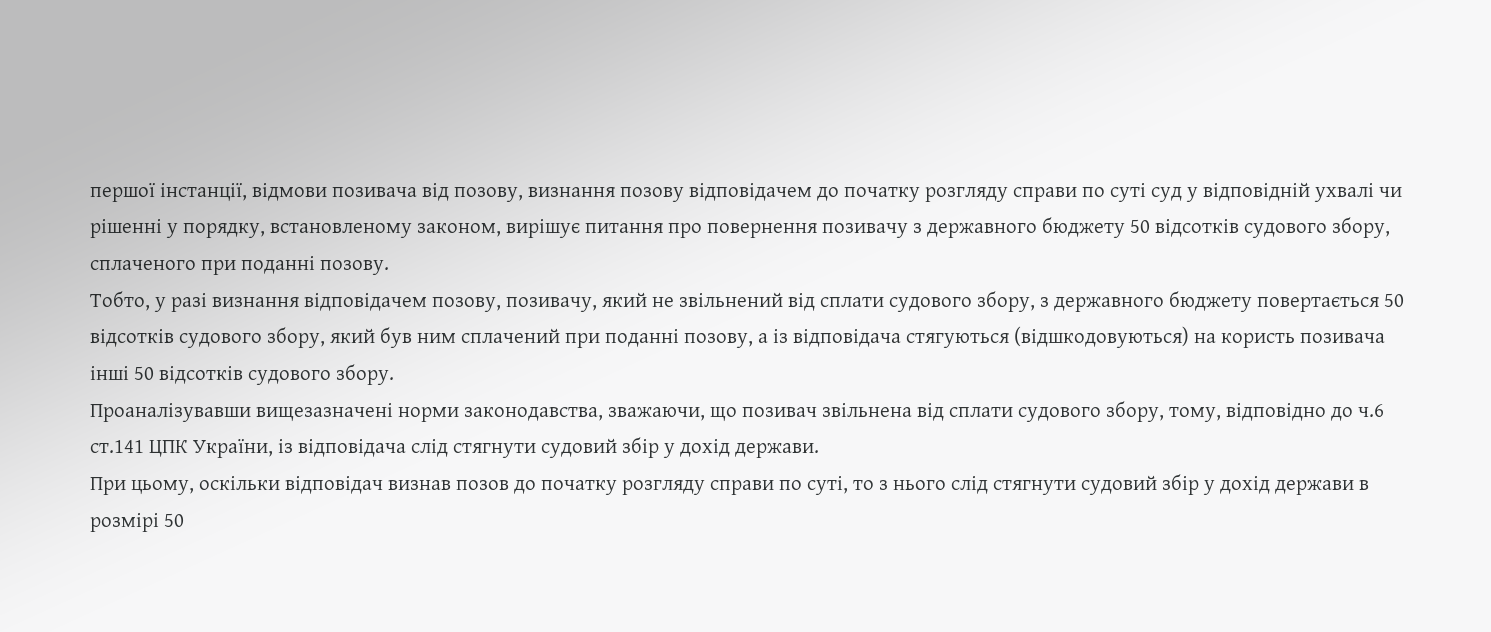першої інстанції, відмови позивача від позову, визнання позову відповідачем до початку розгляду справи по суті суд у відповідній ухвалі чи рішенні у порядку, встановленому законом, вирішує питання про повернення позивачу з державного бюджету 50 відсотків судового збору, сплаченого при поданні позову.
Тобто, у разі визнання відповідачем позову, позивачу, який не звільнений від сплати судового збору, з державного бюджету повертається 50 відсотків судового збору, який був ним сплачений при поданні позову, а із відповідача стягуються (відшкодовуються) на користь позивача інші 50 відсотків судового збору.
Проаналізувавши вищезазначені норми законодавства, зважаючи, що позивач звільнена від сплати судового збору, тому, відповідно до ч.6 ст.141 ЦПК України, із відповідача слід стягнути судовий збір у дохід держави.
При цьому, оскільки відповідач визнав позов до початку розгляду справи по суті, то з нього слід стягнути судовий збір у дохід держави в розмірі 50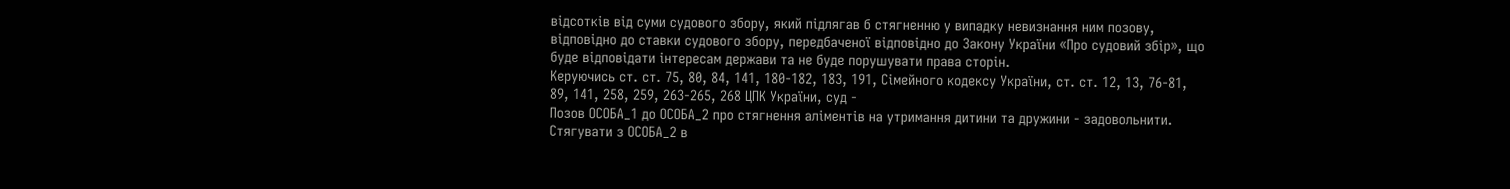відсотків від суми судового збору, який підлягав б стягненню у випадку невизнання ним позову, відповідно до ставки судового збору, передбаченої відповідно до Закону України «Про судовий збір», що буде відповідати інтересам держави та не буде порушувати права сторін.
Керуючись ст. ст. 75, 80, 84, 141, 180-182, 183, 191, Сімейного кодексу України, ст. ст. 12, 13, 76-81, 89, 141, 258, 259, 263-265, 268 ЦПК України, суд -
Позов ОСОБА_1 до ОСОБА_2 про стягнення аліментів на утримання дитини та дружини - задовольнити.
Стягувати з ОСОБА_2 в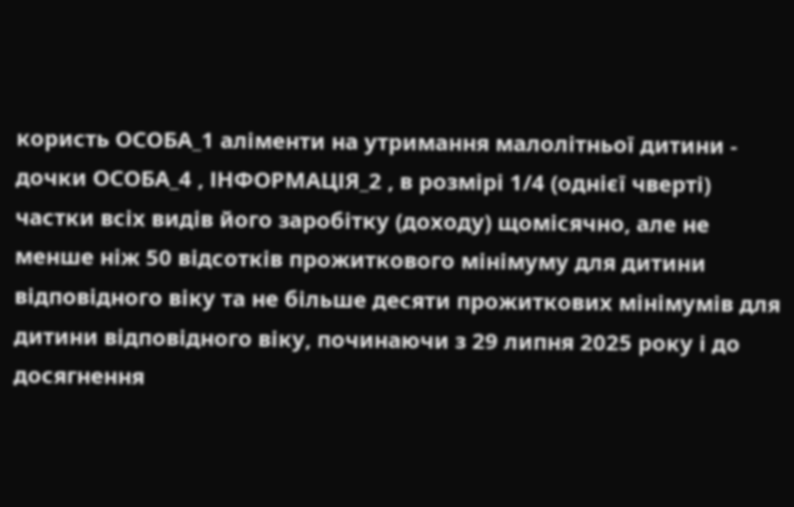користь ОСОБА_1 аліменти на утримання малолітньої дитини - дочки ОСОБА_4 , ІНФОРМАЦІЯ_2 , в розмірі 1/4 (однієї чверті) частки всіх видів його заробітку (доходу) щомісячно, але не менше ніж 50 відсотків прожиткового мінімуму для дитини відповідного віку та не більше десяти прожиткових мінімумів для дитини відповідного віку, починаючи з 29 липня 2025 року і до досягнення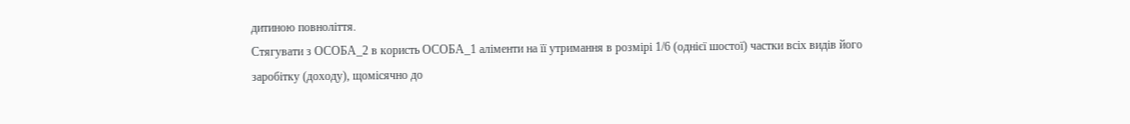дитиною повноліття.
Стягувати з ОСОБА_2 в користь ОСОБА_1 аліменти на її утримання в розмірі 1/6 (однієї шостої) частки всіх видів його заробітку (доходу), щомісячно до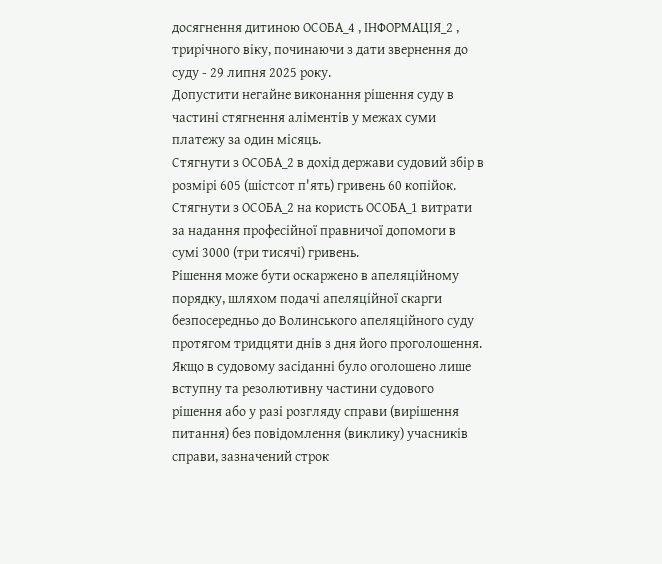досягнення дитиною ОСОБА_4 , ІНФОРМАЦІЯ_2 , трирічного віку, починаючи з дати звернення до суду - 29 липня 2025 року.
Допустити негайне виконання рішення суду в частині стягнення аліментів у межах суми платежу за один місяць.
Стягнути з ОСОБА_2 в дохід держави судовий збір в розмірі 605 (шістсот п'ять) гривень 60 копійок.
Стягнути з ОСОБА_2 на користь ОСОБА_1 витрати за надання професійної правничої допомоги в сумі 3000 (три тисячі) гривень.
Рішення може бути оскаржено в апеляційному порядку, шляхом подачі апеляційної скарги безпосередньо до Волинського апеляційного суду протягом тридцяти днів з дня його проголошення.
Якщо в судовому засіданні було оголошено лише вступну та резолютивну частини судового рішення або у разі розгляду справи (вирішення питання) без повідомлення (виклику) учасників справи, зазначений строк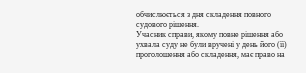обчислюється з дня складення повного судового рішення.
Учасник справи, якому повне рішення або ухвала суду не були вручені у день його (її) проголошення або складення, має право на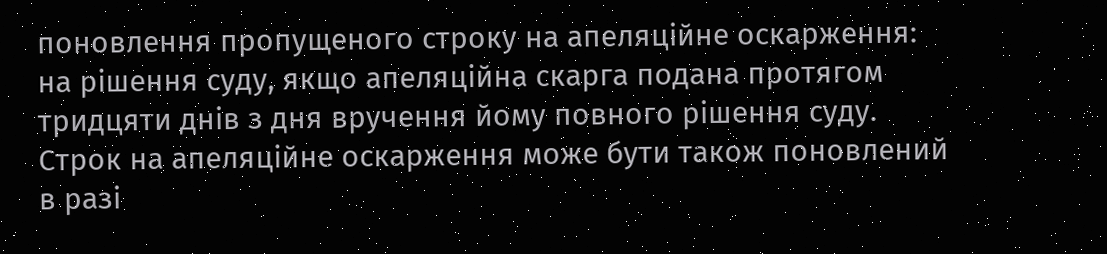поновлення пропущеного строку на апеляційне оскарження: на рішення суду, якщо апеляційна скарга подана протягом тридцяти днів з дня вручення йому повного рішення суду. Строк на апеляційне оскарження може бути також поновлений в разі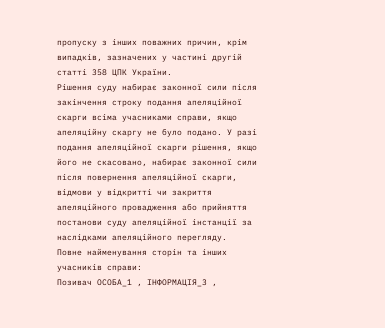пропуску з інших поважних причин, крім випадків, зазначених у частині другій статті 358 ЦПК України.
Рішення суду набирає законної сили після закінчення строку подання апеляційної скарги всіма учасниками справи, якщо апеляційну скаргу не було подано. У разі подання апеляційної скарги рішення, якщо його не скасовано, набирає законної сили після повернення апеляційної скарги, відмови у відкритті чи закриття апеляційного провадження або прийняття постанови суду апеляційної інстанції за наслідками апеляційного перегляду.
Повне найменування сторін та інших учасників справи:
Позивач ОСОБА_1 , ІНФОРМАЦІЯ_3 ,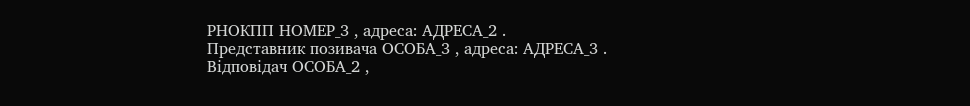РНОКПП НОМЕР_3 , адреса: АДРЕСА_2 .
Представник позивача ОСОБА_3 , адреса: АДРЕСА_3 .
Відповідач ОСОБА_2 ,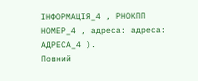ІНФОРМАЦІЯ_4 , РНОКПП НОМЕР_4 , адреса: адреса: АДРЕСА_4 ).
Повний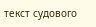текст судового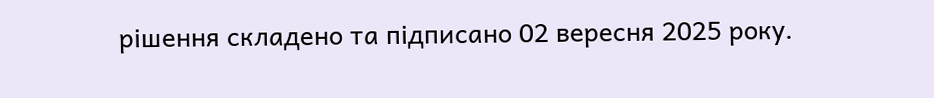рішення складено та підписано 02 вересня 2025 року.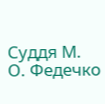Суддя М. О. Федечко